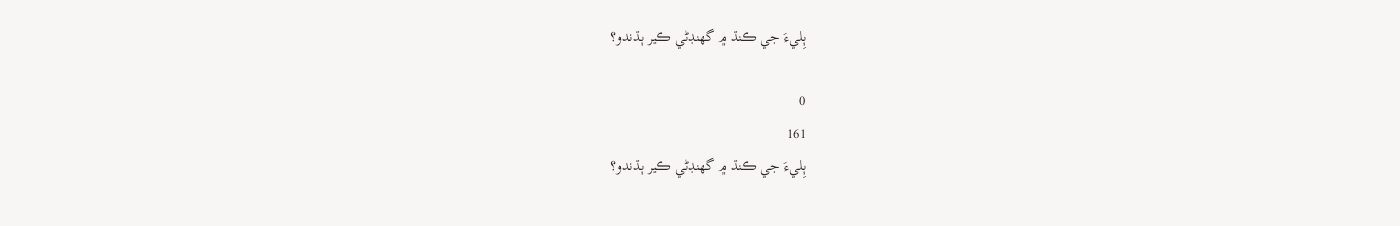ٻِليءَ جي ڪنڌ ۾ گهنڊڻي ڪير ٻڌندو؟

0
161
ٻِليءَ جي ڪنڌ ۾ گهنڊڻي ڪير ٻڌندو؟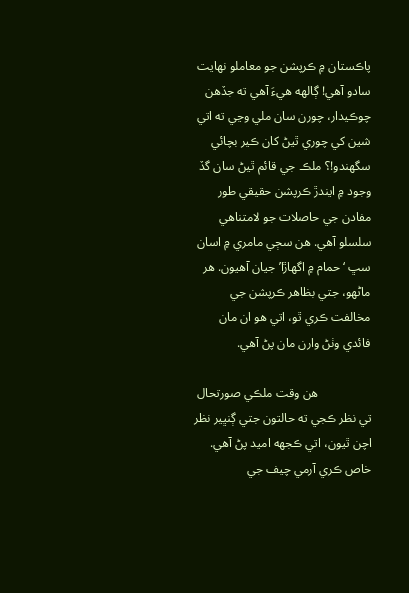پاڪستان ۾ ڪرپشن جو معاملو نهايت سادو آهي! ڳالهه هيءَ آهي ته جڏهن چوڪيدار، چورن سان ملي وڃي ته اتي شين کي چوري ٿيڻ کان ڪير بچائي سگهندو!؟ ملڪ جي قائم ٿيڻ سان گڏ وجود ۾ ايندڙ ڪرپشن حقيقي طور مفادن جي حاصلات جو لامتناهي سلسلو آهي. هن سڄي مامري ۾ اسان سڀ ‘حمام ۾ اگهاڙا’ جيان آهيون. هر ماڻهو، جتي بظاهر ڪرپشن جي مخالفت ڪري ٿو، اتي هو ان مان فائدي وٺڻ وارن مان پڻ آهي.

                 هن وقت ملڪي صورتحال تي نظر ڪجي ته حالتون جتي ڳنڀير نظر اچن ٿيون، اتي ڪجهه اميد پڻ آهي. خاص ڪري آرمي چيف جي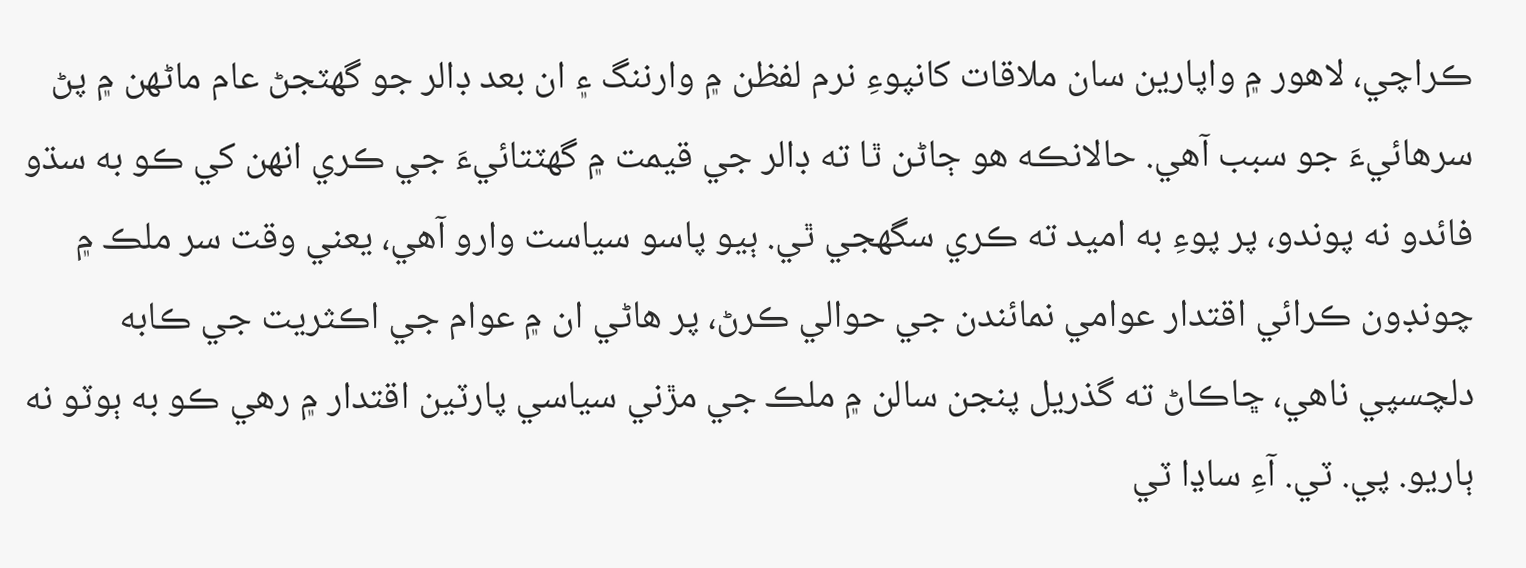ڪراچي، لاهور ۾ واپارين سان ملاقات کانپوءِ نرم لفظن ۾ وارننگ ۽ ان بعد ڊالر جو گهٽجڻ عام ماڻهن ۾ پڻ سرهائيءَ جو سبب آهي. حالانڪه هو ڄاڻن ٿا ته ڊالر جي قيمت ۾ گهٽتائيءَ جي ڪري انهن کي ڪو به سڌو فائدو نه پوندو، پر پوءِ به اميد ته ڪري سگهجي ٿي. ٻيو پاسو سياست وارو آهي، يعني وقت سر ملڪ ۾ چونڊون ڪرائي اقتدار عوامي نمائندن جي حوالي ڪرڻ، پر هاڻي ان ۾ عوام جي اڪثريت جي ڪابه دلچسپي ناهي، ڇاڪاڻ ته گذريل پنجن سالن ۾ ملڪ جي مڙني سياسي پارٽين اقتدار ۾ رهي ڪو به ٻوٽو نه ٻاريو. پي. ٽي. آءِ ساڍا ٽي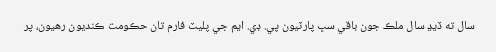سال ته ڏيڍ سال ملڪ جون باقي سڀ پارٽيون پي. ڊي. ايم جي پليٽ فارم تان حڪومت ڪنديون رهيون، پر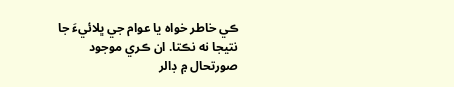ڪي خاطر خواه يا عوام جي ڀلائيءَ جا نتيجا نه نڪتا. ان ڪري موجود صورتحال ۾ ڊالر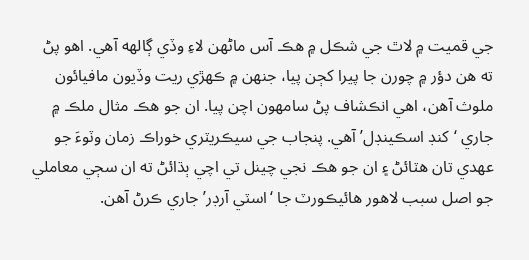جي قميت ۾ لاٿ جي شڪل ۾ هڪ آس ماڻهن لاءِ وڏي ڳالهه آهي. اهو پڻ ته هن دؤر ۾ چورن جا پيرا کڄن پيا، جنهن ۾ ڪهڙي ريت وڏيون مافيائون ملوث آهن، اهي انڪشاف پڻ سامهون اچن پيا. ان جو هڪ مثال ملڪ ۾ جاري ‘کنڊ اسڪينڊل’ آهي. پنجاب جي سيڪريٽري خوراڪ زمان وٽوءَ جو عهدي تان هٽائڻ ۽ ان جو هڪ نجي چينل تي اچي ٻڌائڻ ته ان سڄي معاملي جو اصل سبب لاهور هائيڪورٽ جا ‘اسٽي آرڊر’ جاري ڪرڻ آهن.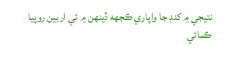نتيجي ۾ کنڊ جا واپاري ڪجهه ڏينهن ۾ ئي اربين روپيا ڪمائي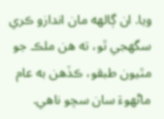ويا. ان ڳالهه مان اندازو ڪري سگهجي ٿو، ته هن ملڪ جو مٿيون طبقو، ڪڏهن به عام ماڻهوءَ سان سچو ناهي.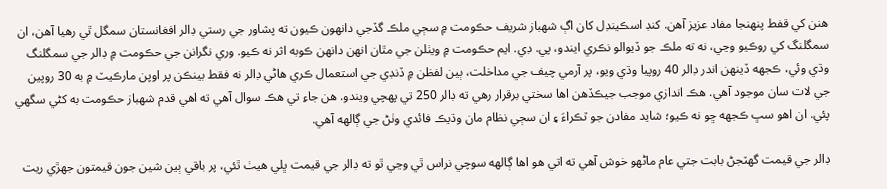هنن کي قفط پنهنجا مفاد عزيز آهن. کنڊ اسڪينڊل کان اڳ شهباز شريف حڪومت ۾ سڄي ملڪ گڏجي دانهون ڪيون ته پشاور جي رستي ڊالر افغانستان سمگل ٿي رهيا آهن، ان سمگلنگ کي روڪيو وڃي، نه ته ملڪ جو ڏيوالو نڪري ايندو، پي. ڊي. ايم حڪومت ۾ ويٺلن جي مٿان انهن دانهن ڪوبه اثر نه ڪيو. وري نگرانن جي حڪومت ۾ ڊالر جي سمگلنگ وڌي وئي، ڪجهه ڏينهن اندر ڊالر 40 روپيا وڌي ويو، پر آرمي چيف جي مداخلت، ٻين لفظن ۾ ڏنڊي جي استعمال ڪري هاڻي ڊالر نه فقط بينڪن پر اوپن مارڪيٽ ۾ به 30 روپين جي لات سان موجود آهي. هڪ اندازي موجب جيڪڏهن اها سختي برقرار رهي ته ڊالر 250 تي پهچي ويندو. هن جاءِ تي هڪ سوال آهي ته اهي قدم شهباز حڪومت به کڻي سگهي پئي. ان اهو سڀ ڪجهه ڇو نه ڪيو؛ شايد مفادن جو ٽڪراءَ ۽ ان سڄي نظام مان وڌيڪ فائدي وٺڻ جي ڳالهه آهي.

ڊالر جي قيمت گهٽجڻ بابت جتي عام ماڻهو خوش آهي ته اتي هو اها ڳالهه سوچي نراس ٿي وڃي ٿو ته ڊالر جي قيمت ڀلي هيٺ ٿئي، پر باقي ٻين شين جون قيمتون جهڙي ريت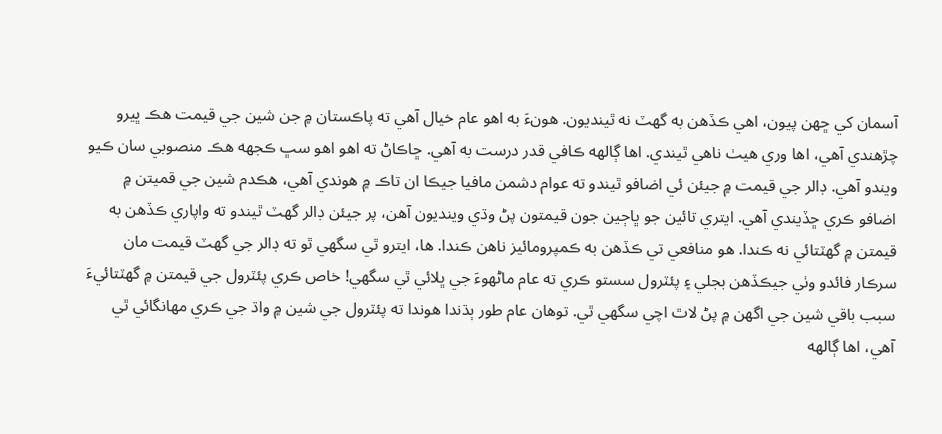آسمان کي ڇهن پيون، اهي ڪڏهن به گهٽ نه ٿينديون. هونءَ به اهو عام خيال آهي ته پاڪستان ۾ جن شين جي قيمت هڪ ڀيرو چڙهندي آهي، اها وري هيٺ ناهي ٿيندي. اها ڳالهه ڪافي قدر درست به آهي. ڇاڪاڻ ته اهو اهو سڀ ڪجهه هڪ منصوبي سان ڪيو ويندو آهي. ڊالر جي قيمت ۾ جيئن ئي اضافو ٿيندو ته عوام دشمن مافيا جيڪا ان تاڪ ۾ هوندي آهي، هڪدم شين جي قميتن ۾ اضافو ڪري ڇڏيندي آهي. ايتري تائين جو ڀاڄين جون قيمتون پڻ وڌي وينديون آهن، پر جيئن ڊالر گهٽ ٿيندو ته واپاري ڪڏهن به قيمتن ۾ گهٽتائي نه ڪندا. هو منافعي تي ڪڏهن به ڪمپرومائيز ناهن ڪندا. ها، ايترو ٿي سگهي ٿو ته ڊالر جي گهٽ قيمت مان سرڪار فائدو وٺي جيڪڏهن بجلي ۽ پئٽرول سستو ڪري ته عام ماڻهوءَ جي ڀلائي ٿي سگهي! خاص ڪري پئٽرول جي قيمتن ۾ گهٽتائيءَ سبب باقي شين جي اگهن ۾ پڻ لاٿ اچي سگهي ٿي. توهان عام طور ٻڌندا هوندا ته پئٽرول جي شين ۾ واڌ جي ڪري مهانگائي ٿي آهي، اها ڳالهه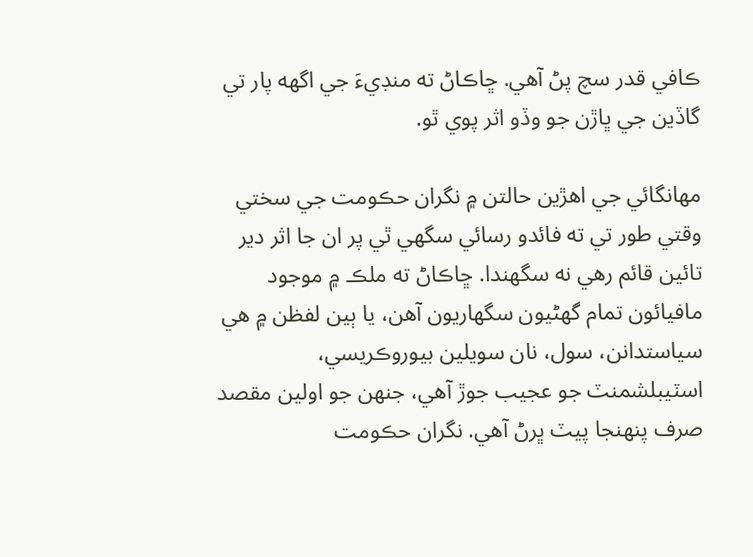ڪافي قدر سچ پڻ آهي. ڇاڪاڻ ته منڊيءَ جي اگهه پار تي گاڏين جي ڀاڙن جو وڏو اثر پوي ٿو.

مهانگائي جي اهڙين حالتن ۾ نگران حڪومت جي سختي وقتي طور تي ته فائدو رسائي سگهي ٿي پر ان جا اثر دير تائين قائم رهي نه سگهندا. ڇاڪاڻ ته ملڪ ۾ موجود مافيائون تمام گهڻيون سگهاريون آهن، يا ٻين لفظن ۾ هي سياستدانن، سول، نان سويلين بيوروڪريسي، اسٽيبلشمنٽ جو عجيب جوڙ آهي، جنهن جو اولين مقصد صرف پنهنجا پيٽ ڀرڻ آهي. نگران حڪومت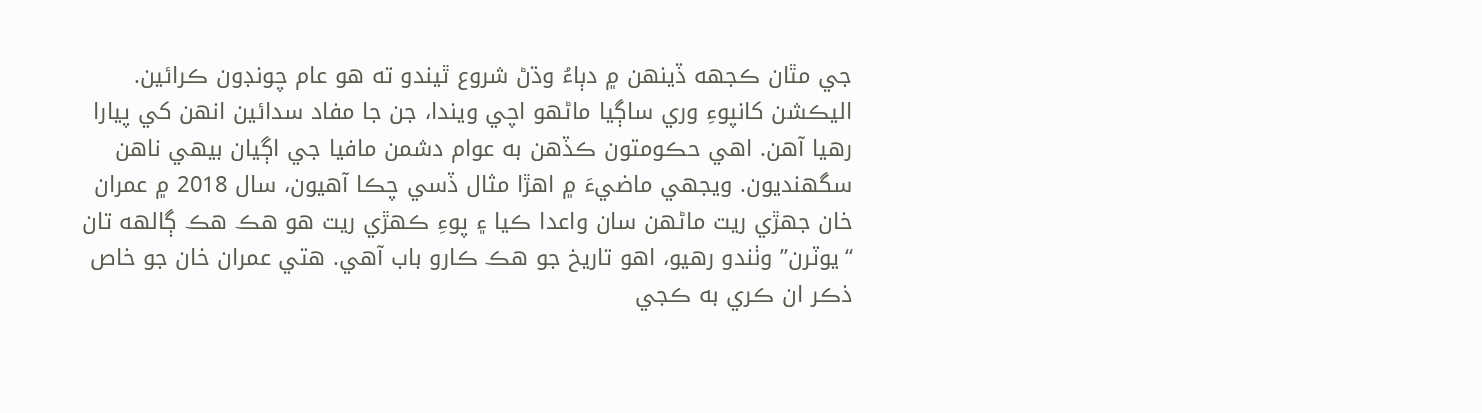جي مٿان ڪجهه ڏينهن ۾ دٻاءُ وڌڻ شروع ٿيندو ته هو عام چونڊون ڪرائين. اليڪشن کانپوءِ وري ساڳيا ماڻهو اچي ويندا، جن جا مفاد سدائين انهن کي پيارا رهيا آهن. اهي حڪومتون ڪڏهن به عوام دشمن مافيا جي اڳيان بيهي ناهن سگهنديون. ويجهي ماضيءَ ۾ اهڙا مثال ڏسي چڪا آهيون، سال 2018 ۾ عمران خان جهڙي ريت ماڻهن سان واعدا ڪيا ۽ پوءِ ڪهڙي ريت هو هڪ هڪ ڳالهه تان “يوٽرن” وٺندو رهيو، اهو تاريخ جو هڪ ڪارو باب آهي. هتي عمران خان جو خاص ذڪر ان ڪري به ڪجي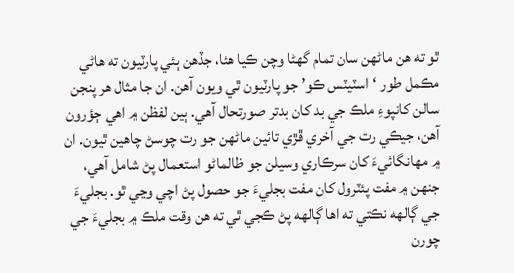ٿو ته هن ماڻهن سان تمام گهڻا وچن ڪيا هئا، جڏهن ٻئي پارٽيون ته هاڻي مڪمل طور ‘اسٽيٽس ڪو’ جو پارٽيون ٿي ويون آهن. ان جا مثال هر پنجن سالن کانپوءِ ملڪ جي بد کان بدتر صورتحال آهي. ٻين لفظن ۾ اهي ڄؤرون آهن، جيڪي رت جي آخري ڦڙي تائين ماڻهن جو رت چوسڻ چاهين ٿيون. ان ۾ مهانگائيءَ کان سرڪاري وسيلن جو ظالماڻو استعمال پڻ شامل آهي، جنهن ۾ مفت پئٽرول کان مفت بجليءَ جو حصول پڻ اچي وڃي ٿو. بجليءَ جي ڳالهه نڪتي ته اها ڳالهه پڻ ڪجي ٿي ته هن وقت ملڪ ۾ بجليءَ جي چورن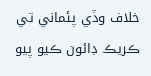خلاف وڏي پئماني تي ڪريڪ ڊائون ڪيو پيو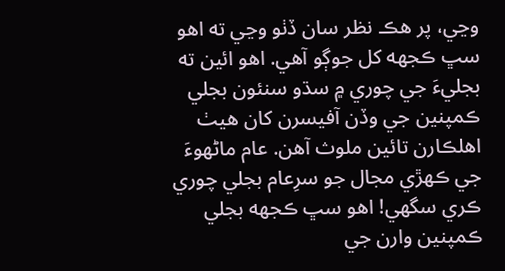وڃي، پر هڪ نظر سان ڏٺو وڃي ته اهو سڀ ڪجهه کل جوڳو آهي. اهو ائين ته بجليءَ جي چوري ۾ سڌو سنئون بجلي ڪمپنين جي وڏن آفيسرن کان هيٺ اهلڪارن تائين ملوث آهن. عام ماڻهوءَ جي ڪهڙي مجال جو سرِعام بجلي چوري ڪري سگهي! اهو سڀ ڪجهه بجلي ڪمپنين وارن جي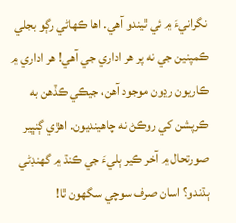نگرانيءَ ۾ ئي ٿيندو آهي. اها ڪهاڻي رڳو بجلي ڪمپنين جي نه پر هر اداري جي آهي! هر اداري ۾ ڪاريون رڍون موجود آهن، جيڪي ڪڏهن به ڪرپشن کي روڪڻ نه چاهينديون. اهڙي ڳنڀير صورتحال ۾ آخر ڪير ٻليءَ جي ڪنڌ ۾ گهنڊڻي ٻڌندو؟ اسان صرف سوچي سگهون ٿا!